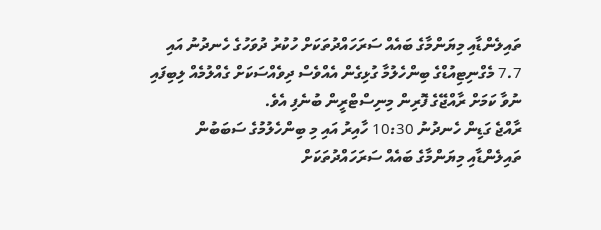ތައިލެންޑާއި މިޔަންމާގެ ބައެއް ސަރަހައްދުތަކަށް ހުކުރު ދުވަހުގެ ހެނދުނު އައި 7.7 މެގްނިޓިއުޑްގެ ބިންހެލުމާ ގުޅިގެން އެއްވެސް ދިވެއްސަކަށް ގެއްލުމެއް ލިބިފައި ނުވާ ކަމަށް ރާއްޖޭގެ ފޮރިން މިނިސްޓްރީން ބުނެފި އެވެ.
ރާއްޖެ ގަޑިން ހެނދުނު 10:30 ހާއިރު އައި މި ބިންހެލުމުގެ ސަބަބުން ތައިލެންޑާއި މިޔަންމާގެ ބައެއް ސަރަހައްދުތަކަށް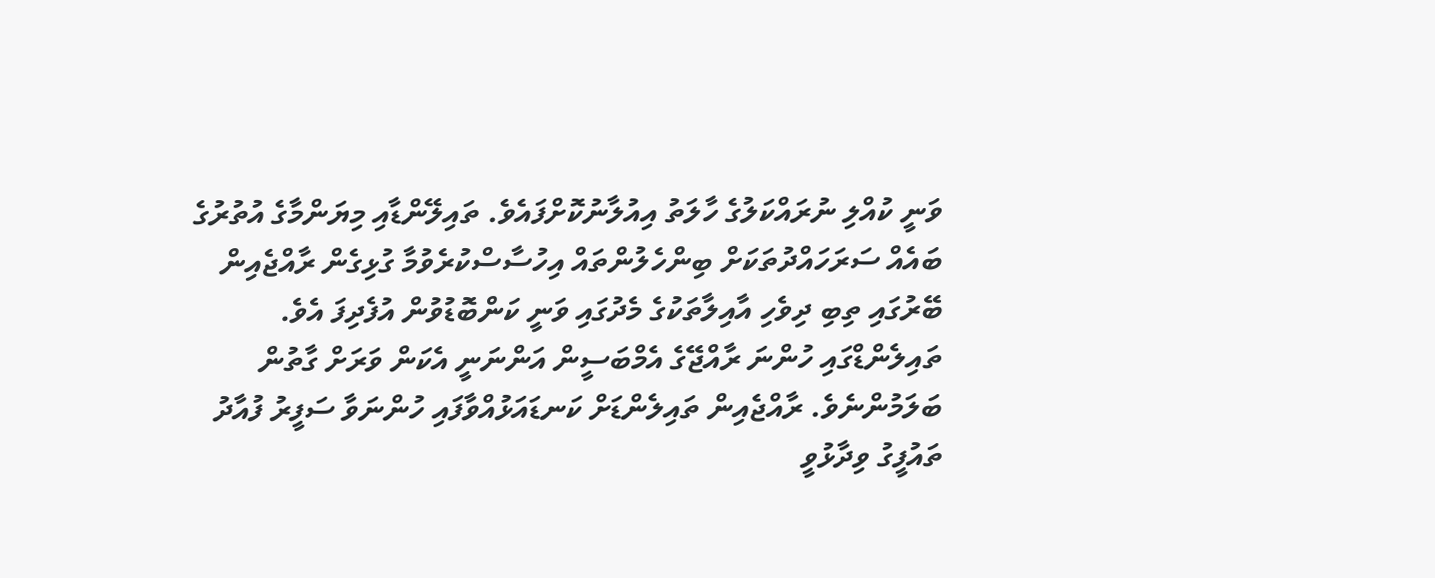ވަނީ ކުއްލި ނުރައްކަލުގެ ހާލަތު އިއުލާނުކޮށްފައެވެ. ތައިލޭންޑާއި މިޔަންމާގެ އުތުރުގެ ބައެއް ސަރަހައްދުތަކަށް ބިންހެލުންތައް އިހުސާސްކުރެވުމާ ގުޅިގެން ރާއްޖެއިން ބޭރުގައި ތިބި ދިވެހި އާއިލާތަކުގެ މެދުގައި ވަނީ ކަންބޮޑުވުން އުފެދިފަ އެވެ.
ތައިލެންޑްގައި ހުންނަ ރާއްޖޭގެ އެމްބަސީން އަންނަނީ އެކަން ވަރަށް ގާތުން ބަލަމުންނެވެ. ރާއްޖެއިން ތައިލެންޑަށް ކަނޑައަޅުއްވާފައި ހުންނަވާ ސަފީރު ފުއާދު ތައުފީގު ވިދާޅުވީ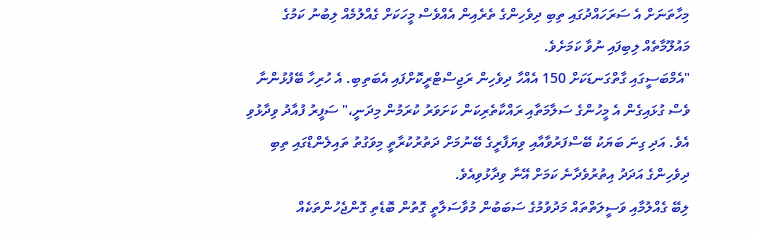މިހާތަނަށް އެ ސަރަހައްދުގައި ތިބި ދިވެހިންގެ ތެރެއިން އެއްވެސް މީހަކަށް ގެއްލުމެއް ލިބުނު ކަމުގެ މައުލޫމާތެއް ލިބިފައި ނުވާ ކަމަށެވެ.
"އެމްބަސީގައި ގާތްގަނޑަކަށް 150 އެއްހާ ދިވެހިން ރަޖިސްޓްރީކޮށްފައި އެބަތިބި. އެ ހުރިހާ ބޭފުޅުންނާ ވެސް ގުޅައިގެން އެ މީހުންގެ ސަލާމަތާއި ރައްކާތެރިކަން ކަށަވަރު ކުރަމުން މިދަނީ،" ސަފީރު ފުއާދު ވިދާޅުވި އެވެ. އަދި ގިނަ ބަޔަކު ބޭސްފަރުވާއާއި ވިޔަފާރީގެ ބޭނުމަށް ދަތުރުކުރާތީ މިވަގުތު ތައިލެންޑްގައި ތިބި ދިވެހިންގެ އަދަދު އިތުރުވެދާނެ ކަމަށް އޭނާ ވިދާޅުވިއެވެ.
ލިބޭ ގެއްލުމާއި ވަސީލަތްތައް މަދުވުމުގެ ސަބަބުން މުވާސަލާތީ ގޮތުން ބޮޑެތި ގޮންޖެހުންތަކެއް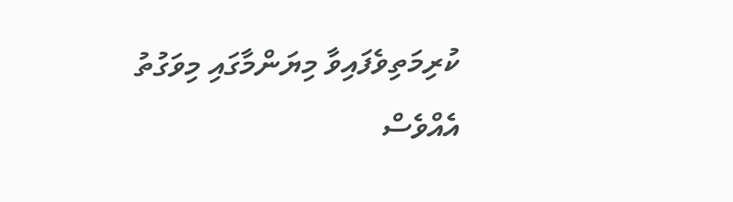ކުރިމަތިވެފައިވާ މިޔަންމާގައި މިވަގުތު އެއްވެސް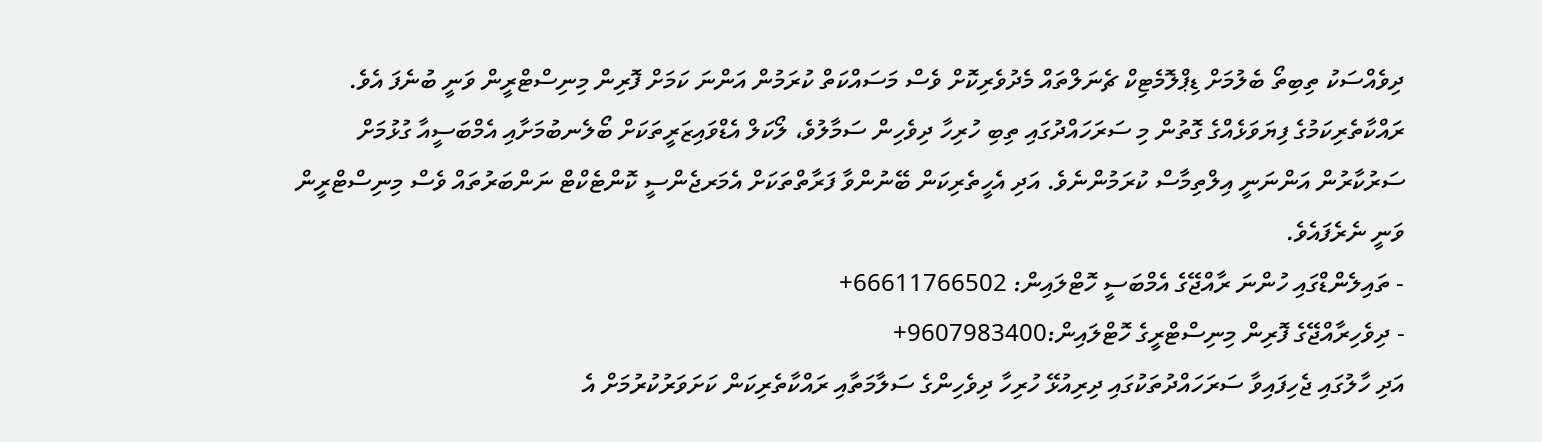ދިވެއްސަކު ތިބިތޯ ބެލުމަށް ޑިޕްލޮމެޓިކް ޗެނަލްތައް މެދުވެރިކޮށް ވެސް މަސައްކަތް ކުރަމުން އަންނަ ކަމަށް ފޮރިން މިނިސްޓްރީން ވަނީ ބުނެފަ އެވެ.
ރައްކާތެރިކަމުގެ ފިޔަވަޅެއްގެ ގޮތުން މި ސަރަހައްދުގައި ތިބި ހުރިހާ ދިވެހިން ސަމާލުވެ، ލޯކަލް އެޑްވައިޒަރީތަކަށް ބޯލެނބުމަށާއި އެމްބަސީއާ ގުޅުމަށް ސަރުކާރުން އަންނަނީ އިލްތިމާސް ކުރަމުންނެވެ. އަދި އެހީތެރިކަން ބޭނުންވާ ފަރާތްތަކަށް އެމަރޖެންސީ ކޮންޓެކްޓް ނަންބަރުތައް ވެސް މިނިސްޓްރީން ވަނީ ނެރެފައެވެ.
- ތައިލެންޑްގައި ހުންނަ ރާއްޖޭގެ އެމްބަސީ ހޮޓްލައިން: 66611766502+
- ދިވެހިރާއްޖޭގެ ފޮރިން މިނިސްޓްރީގެ ހޮޓްލައިން:9607983400+
އަދި ހާލުގައި ޖެހިފައިވާ ސަރަހައްދުތަކުގައި ދިރިއުޅޭ ހުރިހާ ދިވެހިންގެ ސަލާމަތާއި ރައްކާތެރިކަން ކަށަވަރުކުރުމަށް އެ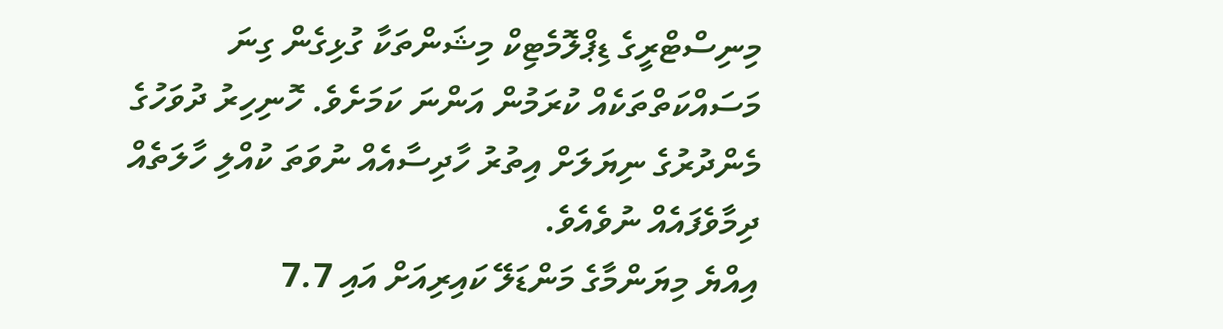މިނިސްޓްރީގެ ޑިޕްލޮމެޓިކް މިޝަންތަކާ ގުޅިގެން ގިނަ މަސައްކަތްތަކެއް ކުރަމުން އަންނަ ކަމަށެވެ. ހޮނިހިރު ދުވަހުގެ މެންދުރުގެ ނިޔަލަށް އިތުރު ހާދިސާއެއް ނުވަތަ ކުއްލި ހާލަތެއް ދިމާވެފައެއް ނުވެއެވެ.
އިއްޔެ މިޔަންމާގެ މަންޑަލޭ ކައިރިއަށް އައި 7.7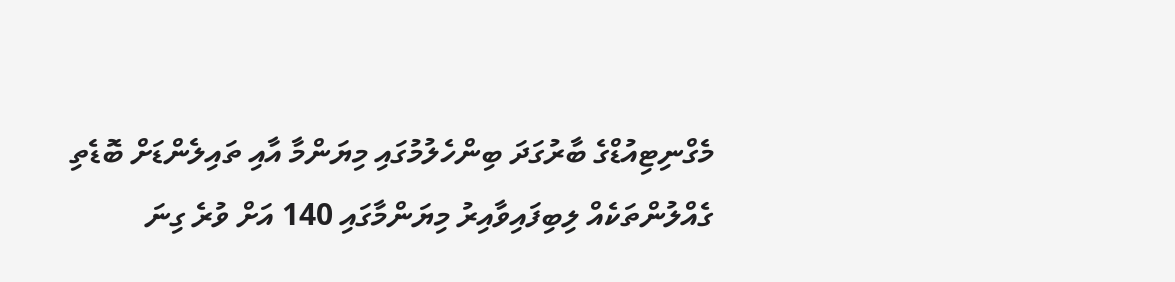މެގްނިޓިއުޑްގެ ބާރުގަދަ ބިންހެލުމުގައި މިޔަންމާ އާއި ތައިލެންޑަށް ބޮޑެތި ގެއްލުންތަކެއް ލިބިފައިވާއިރު މިޔަންމާގައި 140 އަށް ވުރެ ގިނަ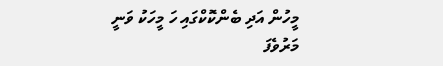މީހުން އަދި ބެންކޮކްގައި ހަ މީހަކު ވަނީ މަރުވެފަ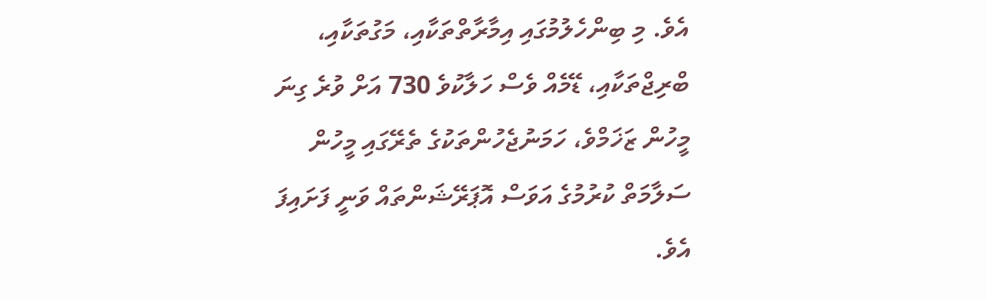އެވެ. މި ބިންހެލުމުގައި އިމާރާތްތަކާއި، މަގުތަކާއި، ބްރިޖްތަކާއި، ޑޭމެއް ވެސް ހަލާކުވެ 730 އަށް ވުރެ ގިނަ މީހުން ޒަޚަމްވެ، ހަމަނުޖެހުންތަކުގެ ތެރޭގައި މީހުން ސަލާމަތް ކުރުމުގެ އަވަސް އޮޕަރޭޝަންތައް ވަނީ ފަށައިފަ އެވެ.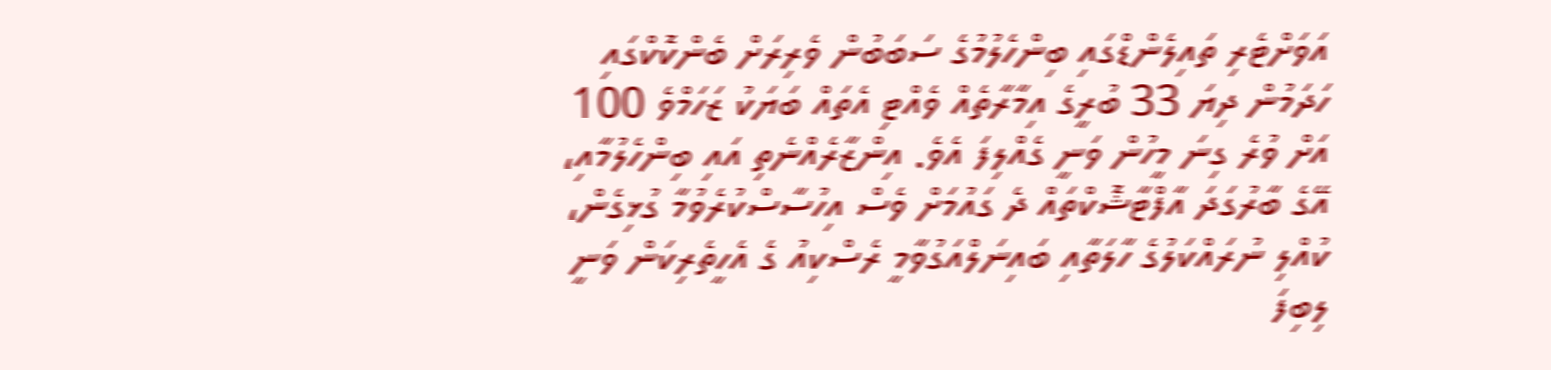އަވަށްޓެރި ތައިލެންޑްގައި ބިންހެލުމުގެ ސަބަބުން ވެރިރަށް ބެންކޮކްގައި ހަދަމުން ދިޔަ 33 ބުރީގެ އިމާރާތެއް ވެއްޓި އެތައް ބަޔަކު ޒަހަމްވެ 100 އަށް ވުރެ ގިނަ މީހުން ވަނީ ގެއްލިފަ އެވެ. އިންޒާރެއްނެތި އައި ބިންހެލުމާއި، އޭގެ ބާރުގަދަ އާފްޓާޝޮކްތައް ދެ ގައުމަށް ވެސް އިހުސާސްކުރެވުމާ ގުޅިގެން، ކުއްލި ނުރައްކަލުގެ ހާލަތާއި ބައިނަލްއަގުވާމީ ރެސްކިއު ގެ އެހީތެރިކަން ވަނީ ލިބިފަ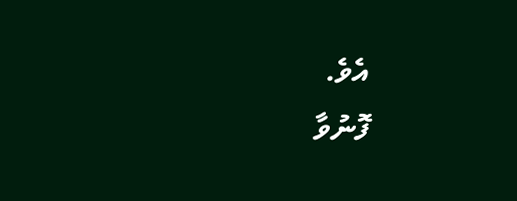އެވެ.
ފޮނުވާ